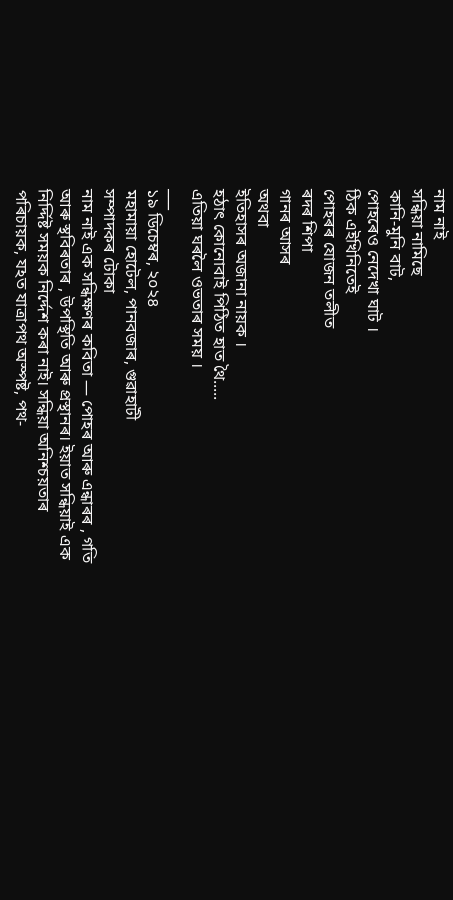নাম নাই
সন্ধিয়া নামিছে
কানি-মুনি বাট,
পোহৰেও নেদেখা ঘাট ।
ঠিক এইখিনিতেই
পোহৰৰ যোজন তলীত
ৰদৰ শিপা
গানৰ আসৰ
অথবা
ইতিহাসৰ অজানা নায়ক ।
হঠাৎ কোনোবাই পিঠিত হাত থৈ.....
এতিয়া ঘৰলৈ ওভতাৰ সময় ।
___
১৯ ডিচেম্বৰ, ২০২৪
মহামায়া হোটেল, পানবজাৰ, গুৱাহাটী
সম্পাদকৰ টোকা
নাম নাই এক সন্ধিক্ষণৰ কবিতা — পোহৰ আৰু এন্ধাৰৰ , গতি আৰু স্থবিৰতাৰ , উপস্থিতি আৰু প্ৰস্থানৰ। ইয়াত সন্ধিয়াই এক নিৰ্দ্দিষ্ট সময়ক নিৰ্দ্দেশ কৰা নাই। সন্ধিয়া অনিশ্চয়তাৰ পৰিচায়ক, যঽত যাত্ৰাপথ অস্পষ্ট, পথ-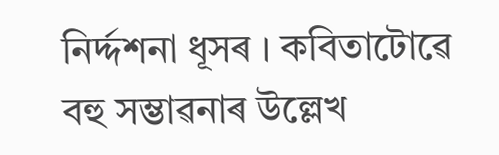নিৰ্দ্দশনা ধূসৰ । কবিতাটোৱে বহু সম্ভাৱনাৰ উল্লেখ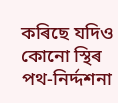কৰিছে যদিও কোনো স্থিৰ পথ-নিৰ্দ্দশনা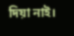দিয়া নাই।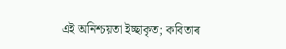এই অনিশ্চয়তা ইচ্ছাকৃত; কবিতাৰ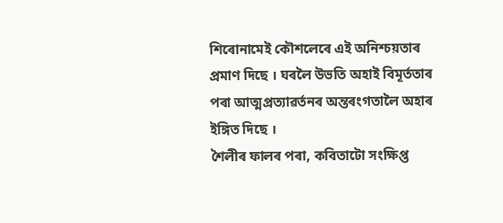শিৰোনামেই কৌশলেৰে এই অনিশ্চয়তাৰ প্ৰমাণ দিছে । ঘৰলৈ উভতি অহাই বিমূৰ্ততাৰ পৰা আত্মপ্ৰত্যাৱৰ্তনৰ অন্তৰংগতালৈ অহাৰ ইঙ্গিত দিছে ।
শৈলীৰ ফালৰ পৰা, কবিতাটো সংক্ষিপ্ত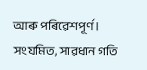আৰু পৰিৱেশপূৰ্ণ। সংযমিত, সাৱধান গতি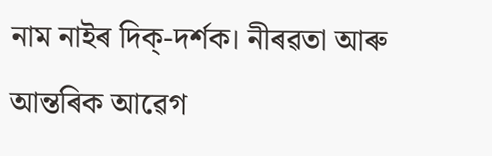নাম নাইৰ দিক্-দৰ্শক। নীৰৱতা আৰু আন্তৰিক আৱেগ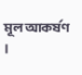মূল আকৰ্ষণ ।